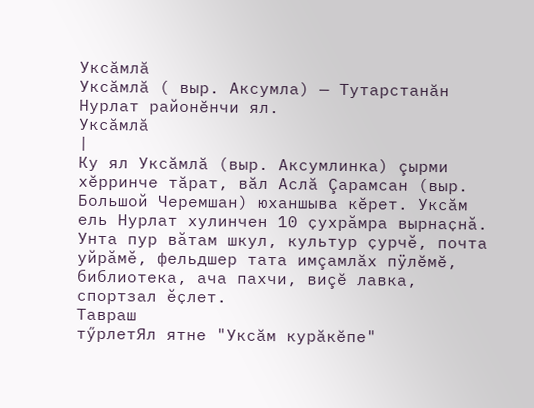Уксăмлă
Уксăмлă ( выр. Аксумла) — Тутарстанăн Нурлат районĕнчи ял.
Уксăмлă
|
Ку ял Уксăмлă (выр. Аксумлинка) çырми хĕрринче тăрат, вăл Аслă Çарамсан (выр. Большой Черемшан) юханшыва кĕрет. Уксăм ель Нурлат хулинчен 10 ҫухрӑмра вырнаҫнӑ. Унта пур вӑтам шкул, культур ҫурчӗ, почта уйрӑмӗ, фельдшер тата имçамлăх пÿлĕмĕ, библиотека, ача пахчи, виçĕ лавка, спортзал ӗҫлет.
Тавраш
тӳрлетЯл ятне "Уксăм курăкĕпе"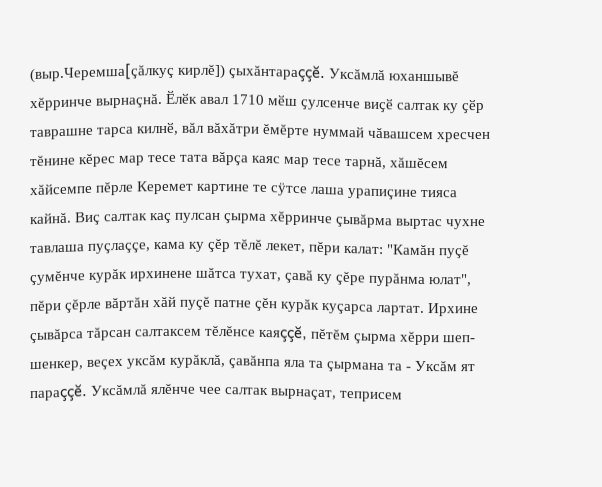(выр.Черемша[çăлкуç кирлĕ]) çыхăнтараççĕ. Уксăмлă юханшывĕ хĕрринче вырнаçнă. Ӗлӗк авал 1710 мӗш ҫулсенче виҫӗ салтак ку ҫӗр таврашне тарса килнӗ, вăл вăхăтри ĕмĕрте нуммай чăвашсем хресчен тĕнине кĕрес мар тесе тата вăрçа каяс мар тесе тарнă, хăшĕсем хăйсемпе пĕрле Керемет картине те сÿтсе лаша урапиçине тияса кайнă. Виç салтак каç пулсан çырма хĕрринче çывăрма выртас чухне тавлаша пуçлаççе, кама ку çĕр тĕлĕ лекет, пĕри калат: "Камăн пуçĕ çумĕнче курăк ирхинене шăтса тухат, çавă ку çĕре пурăнма юлат", пĕри çĕрле вăртăн хăй пуçĕ патне çĕн курăк куçарса лартат. Ирхине çывăрса тăрсан салтаксем тĕлĕнсе каяççĕ, пĕтĕм çырма хĕрри шеп-шенкер, веçех уксăм курăклă, çавăнпа яла та çырмана та - Уксăм ят параççĕ. Уксăмлă ялĕнче чее салтак вырнаçат, теприсем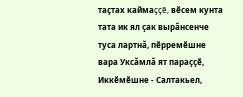таçтах каймаççĕ, вӗсем кунта тата ик ял ҫак вырăнсенче туса лартнă, пӗрремӗшне вара Уксăмлă ят параҫҫӗ, Иккӗмӗшне - Салтакьел,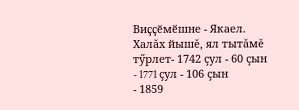Виҫҫӗмӗшне - Якаел.
Халăх йышĕ, ял тытăмĕ
тӳрлет- 1742 çул - 60 çын
- 1771 çул - 106 çын
- 1859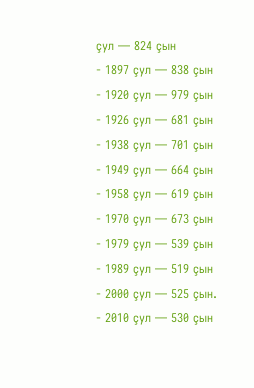çул — 824 çын
- 1897 çул — 838 çын
- 1920 çул — 979 çын
- 1926 çул — 681 çын
- 1938 çул — 701 çын
- 1949 çул — 664 çын
- 1958 çул — 619 çын
- 1970 çул — 673 çын
- 1979 çул — 539 çын
- 1989 çул — 519 çын
- 2000 çул — 525 çын.
- 2010 çул — 530 çын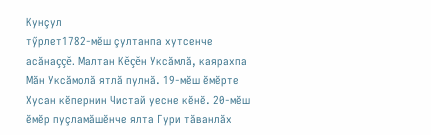Кунçул
тӳрлет1782-мĕш çултанпа хутсенче асăнаççĕ. Малтан Кĕçĕн Уксăмлă, каярахпа Мăн Уксăмолă ятлă пулнă. 19-мĕш ĕмĕрте Хусан кĕпернин Чистай уесне кĕнĕ. 20-мĕш ĕмĕр пуçламăшĕнче ялта Гури тăванлăх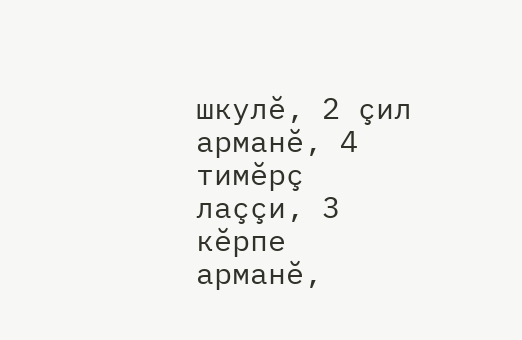шкулĕ, 2 çил арманĕ, 4 тимĕрç лаççи, 3 кĕрпе арманĕ,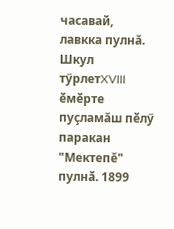часавай, лавкка пулнă.
Шкул
тӳрлетXVIII ӗмӗрте пуçламăш пӗлӳ паракан "Мектепĕ" пулнӑ. 1899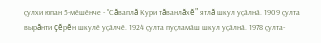ҫулхи юпан 5-мӗшӗнче - "Сăваплă Кури тăванлăхĕ" ятлă шкул уҫӑлнӑ. 1909 ҫулта вырăнти çĕрĕн шкулӗ уҫӑлчӗ. 1924 ҫулта пуҫламӑш шкул уҫӑлнӑ. 1978 ҫулта-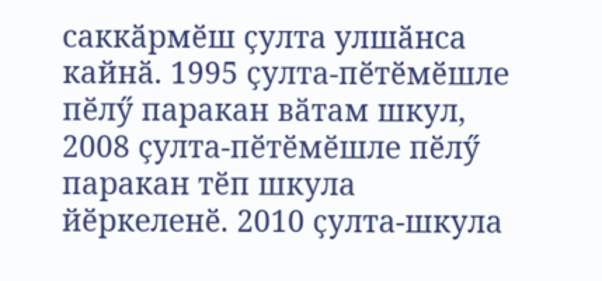саккӑрмӗш ҫулта улшӑнса кайнӑ. 1995 ҫулта-пӗтӗмӗшле пӗлӳ паракан вӑтам шкул, 2008 ҫулта-пӗтӗмӗшле пӗлӳ паракан тӗп шкула йӗркеленӗ. 2010 ҫулта-шкула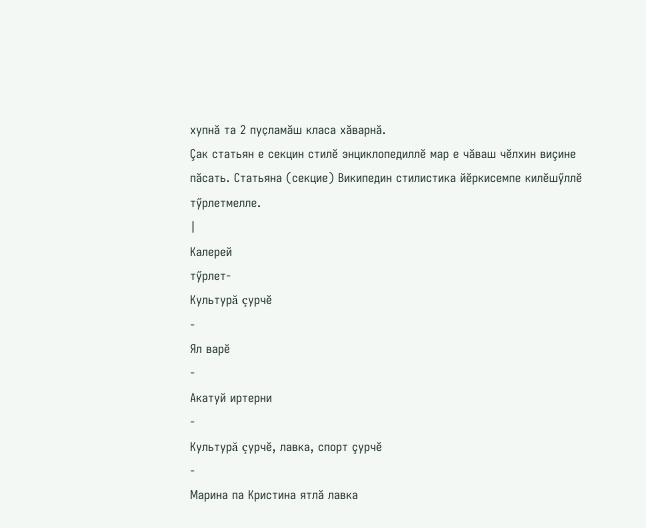хупнă та 2 пуҫламӑш класа хӑварнă.
Çак статьян е секцин стилĕ энциклопедиллĕ мар е чăваш чĕлхин виçине пăсать. Статьяна (секцие) Википедин стилистика йĕркисемпе килĕшӳллĕ тӳрлетмелле.
|
Калерей
тӳрлет-
Культурă çурчĕ
-
Ял варĕ
-
Акатуй иртерни
-
Культурă çурчĕ, лавка, спорт çурчĕ
-
Марина па Кристина ятлă лавка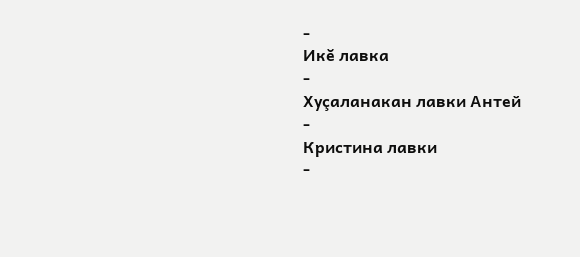-
Икĕ лавка
-
Хуçаланакан лавки Антей
-
Кристина лавки
-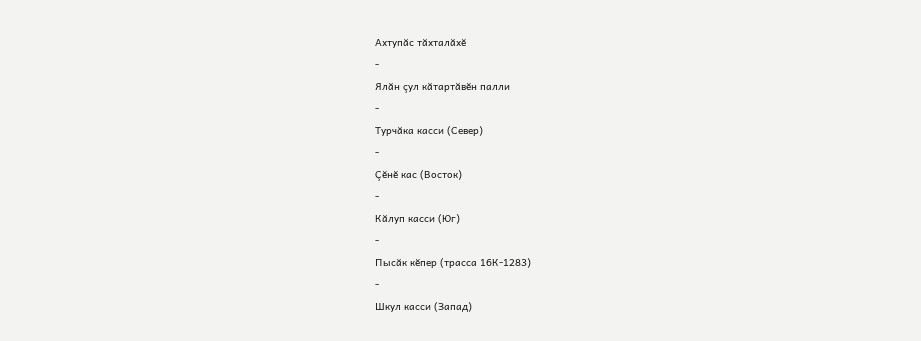Ахтупăс тăхталăхĕ
-
Ялăн çул кăтартăвĕн палли
-
Турчăка касси (Север)
-
Çĕнĕ кас (Восток)
-
Кăлуп касси (Юг)
-
Пысăк кĕпер (трасса 16К-1283)
-
Шкул касси (Запад)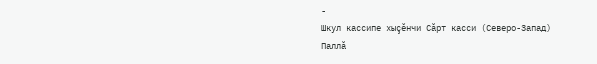-
Шкул кассипе хыçĕнчи Сăрт касси (Северо-Запад)
Паллă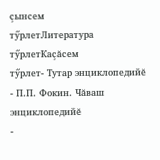çынсем
тӳрлетЛитература
тӳрлетКаçăсем
тӳрлет- Тутар энциклопедийĕ
- П.П. Фокин. Чăваш энциклопедийĕ
-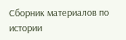Сборник материалов по истории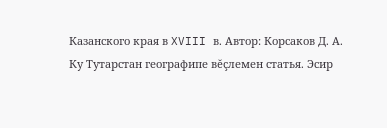Казанского края в XVIII в. Автор: Корсаков Д. А.
Ку Тутарстан географипе вĕçлемен статья. Эсир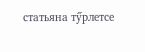статьяна тӳрлетсе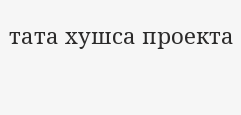тата хушса проекта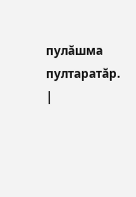пулăшма пултаратăр. |